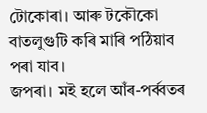টোকোৰা। আৰু টকৌকো বাতলুগুটি কৰি মাৰি পঠিয়াব পৰা যাব।
জপৰা। মই হলে আঁৰ-পৰ্ব্বতৰ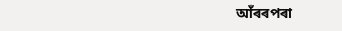আঁৰৰপৰা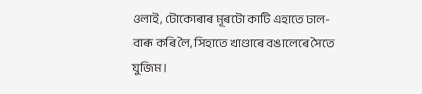ওলাই, টোকোৰাৰ মূৰটো কাটি এহাতে ঢাল-বাৰূ কৰি লৈ, সিহাতে খাণ্ডাৰে বঙালেৰে সৈতে যুজিম।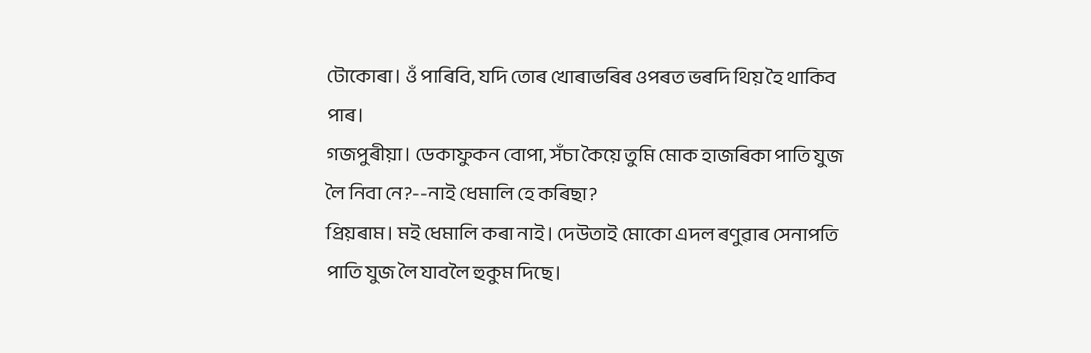টোকোৰা। ওঁ পাৰিবি, যদি তোৰ খোৰাভৰিৰ ওপৰত ভৰদি থিয় হৈ থাকিব পাৰ।
গজপুৰীয়া। ডেকাফুকন বোপা, সঁচা কৈয়ে তুমি মোক হাজৰিকা পাতি যুজ লৈ নিবা নে?--নাই ধেমালি হে কৰিছা?
প্ৰিয়ৰাম। মই ধেমালি কৰা নাই। দেউতাই মোকো এদল ৰণুৱাৰ সেনাপতি পাতি যুজ লৈ যাবলৈ হুকুম দিছে।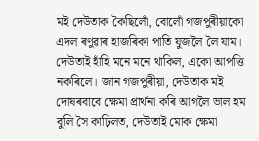মই দেউতাক কৈছিলোঁ, বোলোঁ গজপুৰীয়াকো এদল ৰণুৱাৰ হাজৰিকা পাতি যুজলৈ লৈ যাম। দেউতাই হাঁহি মনে মনে থাকিল, একো আপত্তি নকৰিলে। জান গজপুৰীয়া, দেউতাক মই দোষৰবাবে ক্ষেমা প্ৰাৰ্থনা কৰি আগলৈ ভাল হম বুলি সৈ কাঢ়িলত, দেউতাই মোক ক্ষেমা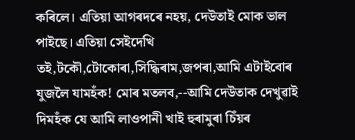কৰিলে। এতিয়া আগৰদৰে নহয়, দেউতাই মোক ভাল পাইছে। এতিয়া সেইদেখি তই,টকৌ,টোকোৰা,সিদ্ধিৰাম,জপৰা,আমি এটাইবোৰ যুজলৈ যামহঁক! মোৰ মতলব,--আমি দেউতাক দেখুৱাই দিমহঁক যে আমি লাওপানী খাই হুৰামুৰা চিঁয়ৰ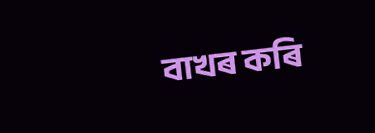বাখৰ কৰি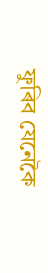ফুৰিব যেনেকৈ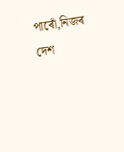পাৰোঁ,নিজৰ দেশ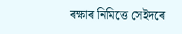ৰক্ষাৰ নিমিত্তে সেইদৰে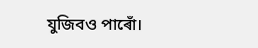যুজিবও পাৰোঁ।